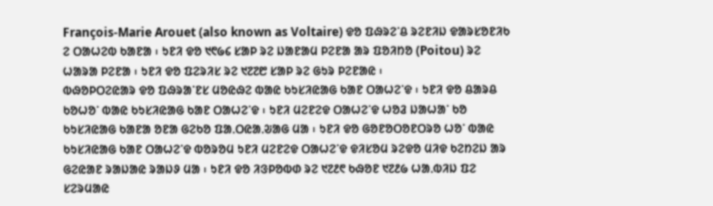François-Marie Arouet (also known as Voltaire) ᱫᱚ ᱯᱷᱨᱮᱸᱪ ᱨᱮᱱᱤᱡ ᱫᱟᱨᱥᱚᱱᱤᱠ ᱮ ᱛᱟᱦᱮᱵ ᱠᱟᱱᱟ ᱾ ᱩᱱᱤ ᱫᱚ ᱑᱖᱙᱔ ᱥᱟᱞ ᱨᱮ ᱡᱟᱱᱟᱢ ᱞᱮᱱᱟ ᱟᱨ ᱯᱚᱤᱴᱚ (Poitou) ᱨᱮ ᱦᱟᱨᱟ ᱞᱮᱱᱟ ᱾ ᱩᱱᱤ ᱫᱚ ᱯᱮᱨᱤᱥ ᱨᱮ ᱑᱗᱗᱘ ᱥᱟᱞ ᱨᱮ ᱜᱩᱨ ᱞᱮᱱᱟᱭ ᱾
ᱵᱷᱚᱞᱛᱮᱭᱟᱨ ᱫᱚ ᱯᱷᱨᱟᱸᱱᱥ ᱢᱚᱭᱷᱮ ᱵᱟᱭ ᱠᱩᱥᱤᱭᱟᱜ ᱠᱟᱱ ᱛᱟᱦᱮᱸᱫ ᱾ ᱩᱱᱤ ᱫᱚ ᱪᱟᱨᱪ ᱠᱚᱦᱚᱸ ᱵᱟᱭ ᱠᱩᱥᱤᱭᱟᱜ ᱠᱟᱱ ᱛᱟᱦᱮᱸᱫ ᱾ ᱩᱱᱤ ᱢᱮᱱᱮᱫ ᱛᱟᱦᱮᱸᱫ ᱦᱚᱲ ᱡᱟᱦᱟᱸ ᱠᱚ ᱠᱩᱥᱤᱭᱟᱜ ᱠᱟᱱᱟ ᱚᱱᱟ ᱜᱮᱠᱚ ᱯᱟᱹᱛᱭᱟᱹᱶᱟᱜ ᱢᱟ ᱾ ᱩᱱᱤ ᱫᱚ ᱜᱚᱱᱚᱛᱚᱱᱛᱨᱚ ᱦᱚᱸ ᱵᱟᱭ ᱠᱩᱥᱤᱭᱟᱜ ᱠᱟᱱ ᱛᱟᱦᱮᱸᱫ ᱵᱚᱨᱚᱢ ᱩᱱᱤ ᱢᱮᱱᱮᱫ ᱛᱟᱦᱮᱸᱫ ᱫᱤᱥᱚᱢ ᱨᱮᱫᱚ ᱢᱤᱫ ᱠᱮᱴᱮᱡ ᱟᱨ ᱜᱮᱭᱟᱱ ᱨᱟᱡᱟᱭ ᱨᱟᱡᱽ ᱢᱟ ᱾ ᱩᱱᱤ ᱫᱚ ᱤᱝᱞᱚᱵᱰ ᱨᱮ ᱑᱗᱒᱖ ᱠᱷᱚᱱ ᱑᱗᱒᱙ ᱦᱟᱹᱵᱤᱡ ᱯᱮ ᱥᱮᱨᱢᱟᱭ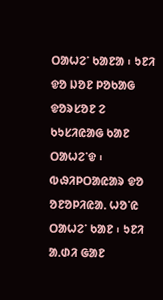ᱛᱟᱦᱮᱸ ᱠᱟᱱᱟ ᱾ ᱩᱱᱤ ᱫᱚ ᱡᱚᱱ ᱞᱚᱠᱟᱜ ᱫᱚᱨᱥᱚᱱ ᱮ ᱠᱩᱥᱤᱭᱟᱜ ᱠᱟᱱ ᱛᱟᱦᱮᱸᱫ ᱾
ᱵᱷᱤᱞᱛᱟᱭᱟᱨ ᱫᱚ ᱚᱱᱚᱞᱤᱭᱟᱹ ᱦᱚᱸᱭ ᱛᱟᱦᱮᱸ ᱠᱟᱱ ᱾ ᱩᱱᱤ ᱟᱹᱰᱤ ᱜᱟᱱ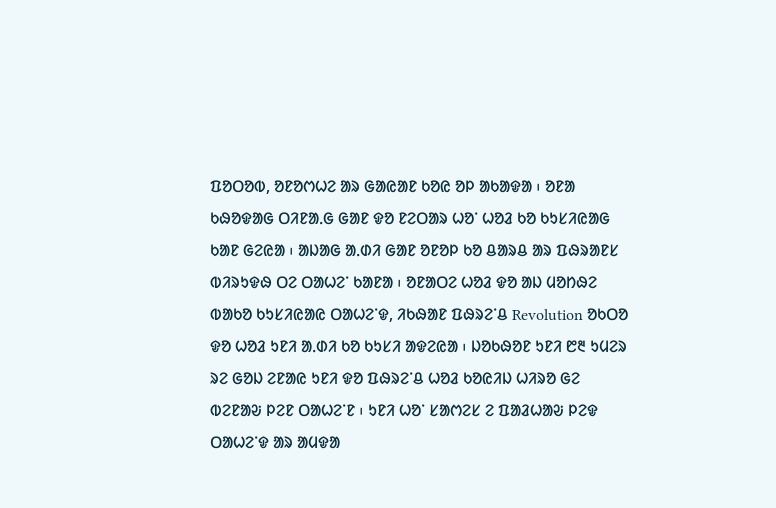ᱯᱚᱛᱚᱵ, ᱚᱱᱚᱬᱦᱮ ᱟᱨ ᱜᱟᱭᱟᱱ ᱠᱚᱭ ᱚᱞ ᱟᱠᱟᱫᱟ ᱾ ᱚᱱᱟ ᱠᱷᱚᱫᱟᱜ ᱛᱤᱱᱟᱹᱜ ᱜᱟᱱ ᱫᱚ ᱱᱮᱛᱟᱨ ᱦᱚᱸ ᱦᱚᱲ ᱠᱚ ᱠᱩᱥᱤᱭᱟᱜ ᱠᱟᱱ ᱜᱮᱭᱟ ᱾ ᱟᱡᱟᱜ ᱟᱹᱰᱤ ᱜᱟᱱ ᱚᱱᱚᱞ ᱠᱚ ᱪᱟᱨᱪ ᱟᱨ ᱯᱷᱨᱟᱱᱥ ᱵᱤᱨᱩᱫᱷ ᱛᱮ ᱛᱟᱦᱮᱸ ᱠᱟᱱᱟ ᱾ ᱚᱱᱟᱛᱮ ᱦᱚᱲ ᱫᱚ ᱟᱡ ᱢᱚᱴᱷᱮ ᱵᱟᱠᱚ ᱠᱩᱥᱤᱭᱟᱭ ᱛᱟᱦᱮᱸᱫ, ᱤᱠᱷᱟᱱ ᱯᱷᱨᱮᱸᱪ Revolution ᱚᱠᱛᱚ ᱫᱚ ᱦᱚᱲ ᱩᱱᱤ ᱟᱹᱰᱤ ᱠᱚ ᱠᱩᱥᱤ ᱟᱫᱮᱭᱟ ᱾ ᱡᱚᱠᱷᱚᱱ ᱩᱱᱤ ᱘᱓ ᱩᱢᱮᱨ ᱨᱮ ᱜᱚᱡ ᱮᱱᱟᱭ ᱩᱱᱤ ᱫᱚ ᱯᱷᱨᱮᱸᱪ ᱦᱚᱲ ᱠᱚᱭᱤᱡ ᱦᱤᱨᱚ ᱜᱮ ᱵᱮᱱᱟᱶ ᱞᱮᱱ ᱛᱟᱦᱮᱸᱱ ᱾ ᱩᱱᱤ ᱦᱚᱸ ᱥᱟᱬᱮᱥ ᱮ ᱯᱟᱲᱦᱟᱶ ᱞᱮᱫ ᱛᱟᱦᱮᱸᱫ ᱟᱨ ᱟᱢᱫᱟ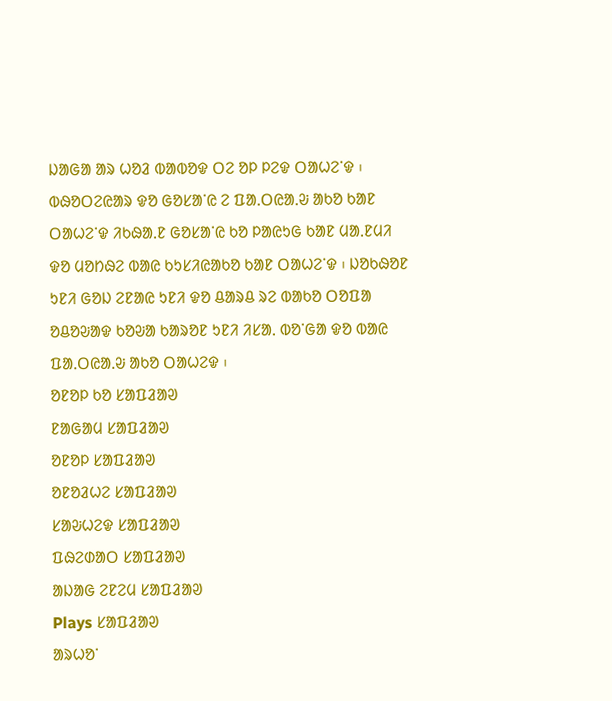ᱡᱟᱜᱟ ᱟᱨ ᱦᱚᱲ ᱵᱟᱵᱚᱫ ᱛᱮ ᱚᱞ ᱞᱮᱫ ᱛᱟᱦᱮᱸᱫ ᱾
ᱵᱷᱚᱛᱮᱭᱟᱨ ᱫᱚ ᱜᱚᱥᱟᱸᱭ ᱮ ᱯᱟᱹᱛᱭᱟᱹᱶ ᱟᱠᱚ ᱠᱟᱱ ᱛᱟᱦᱮᱸᱫ ᱤᱠᱷᱟᱹᱱ ᱜᱚᱥᱟᱸᱭ ᱠᱚ ᱞᱟᱭᱩᱜ ᱠᱟᱱ ᱢᱟᱹᱱᱢᱤ ᱫᱚ ᱢᱚᱴᱷᱮ ᱵᱟᱭ ᱠᱩᱥᱤᱭᱟᱠᱚ ᱠᱟᱱ ᱛᱟᱦᱮᱸᱫ ᱾ ᱡᱚᱠᱷᱚᱱ ᱩᱱᱤ ᱜᱚᱡ ᱮᱱᱟᱭ ᱩᱱᱤ ᱫᱚ ᱪᱟᱨᱪ ᱨᱮ ᱵᱟᱠᱚ ᱛᱚᱯᱟ ᱚᱪᱚᱶᱟᱫ ᱠᱚᱶᱟ ᱠᱟᱨᱚᱱ ᱩᱱᱤ ᱤᱥᱟᱹ ᱵᱚᱸᱜᱟ ᱫᱚ ᱵᱟᱭ ᱯᱟᱹᱛᱭᱟᱹᱶ ᱟᱠᱚ ᱛᱟᱦᱮᱫ ᱾
ᱚᱱᱚᱞ ᱠᱚ ᱥᱟᱯᱲᱟᱣ
ᱱᱟᱜᱟᱢ ᱥᱟᱯᱲᱟᱣ
ᱚᱱᱚᱞ ᱥᱟᱯᱲᱟᱣ
ᱚᱱᱚᱲᱦᱮ ᱥᱟᱯᱲᱟᱣ
ᱥᱟᱶᱦᱮᱫ ᱥᱟᱯᱲᱟᱣ
ᱯᱷᱮᱰᱟᱛ ᱥᱟᱯᱲᱟᱣ
ᱟᱡᱟᱜ ᱮᱱᱮᱢ ᱥᱟᱯᱲᱟᱣ
Plays ᱥᱟᱯᱲᱟᱣ
ᱟᱨᱦᱚᱸ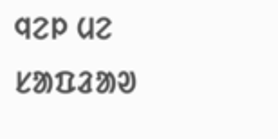ᱧᱮᱞ ᱢᱮ ᱥᱟᱯᱲᱟᱣ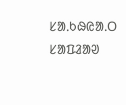ᱥᱟᱹᱠᱷᱭᱟᱹᱛ ᱥᱟᱯᱲᱟᱣ